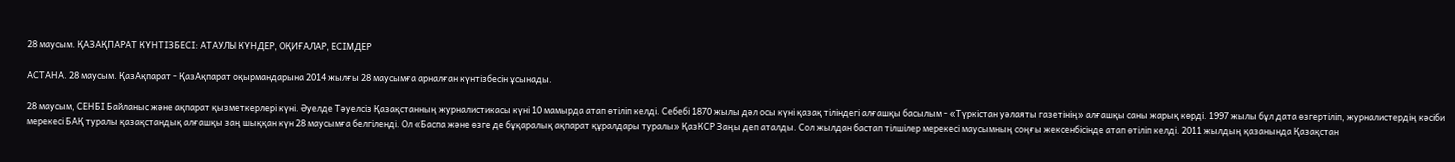28 маусым. ҚАЗАҚПАРАТ КҮНТІЗБЕСІ: АТАУЛЫ КҮНДЕР, ОҚИҒАЛАР, ЕСІМДЕР

АСТАНА. 28 маусым. ҚазАқпарат - ҚазАқпарат оқырмандарына 2014 жылғы 28 маусымға арналған күнтізбесін ұсынады.

28 маусым, СЕНБІ Байланыс және ақпарат қызметкерлері күні. Әуелде Тәуелсіз Қазақстанның журналистикасы күні 10 мамырда атап өтіліп келді. Себебі 1870 жылы дәл осы күні қазақ тіліндегі алғашқы басылым - «Түркістан уәлаяты газетінің» алғашқы саны жарық көрді. 1997 жылы бұл дата өзгертіліп, журналистердің кәсіби мерекесі БАҚ туралы қазақстандық алғашқы заң шыққан күн 28 маусымға белгіленді. Ол «Баспа және өзге де бұқаралық ақпарат құралдары туралы» ҚазКСР Заңы деп аталды. Сол жылдан бастап тілшілер мерекесі маусымның соңғы жексенбісінде атап өтіліп келді. 2011 жылдың қазанында Қазақстан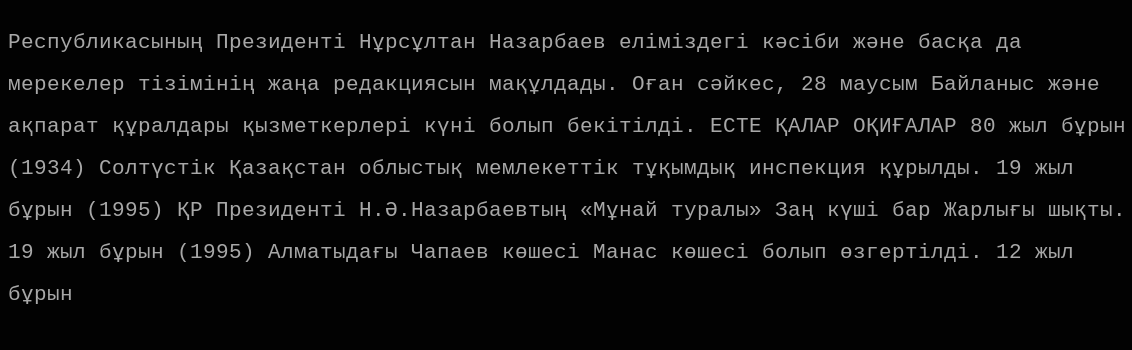Республикасының Президенті Нұрсұлтан Назарбаев еліміздегі кәсіби және басқа да мерекелер тізімінің жаңа редакциясын мақұлдады. Оған сәйкес, 28 маусым Байланыс және ақпарат құралдары қызметкерлері күні болып бекітілді. ЕСТЕ ҚАЛАР ОҚИҒАЛАР 80 жыл бұрын (1934) Солтүстік Қазақстан облыстық мемлекеттік тұқымдық инспекция құрылды. 19 жыл бұрын (1995) ҚР Президенті Н.Ә.Назарбаевтың «Мұнай туралы» Заң күші бар Жарлығы шықты. 19 жыл бұрын (1995) Алматыдағы Чапаев көшесі Манас көшесі болып өзгертілді. 12 жыл бұрын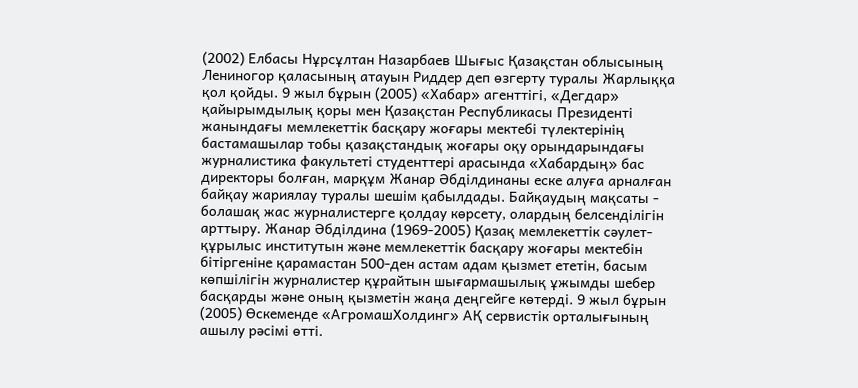(2002) Елбасы Нұрсұлтан Назарбаев Шығыс Қазақстан облысының Лениногор қаласының атауын Риддер деп өзгерту туралы Жарлыққа қол қойды. 9 жыл бұрын (2005) «Хабар» агенттігі, «Дегдар» қайырымдылық қоры мен Қазақстан Республикасы Президенті жанындағы мемлекеттік басқару жоғары мектебі түлектерінің бастамашылар тобы қазақстандық жоғары оқу орындарындағы журналистика факультеті студенттері арасында «Хабардың» бас директоры болған, марқұм Жанар Әбділдинаны еске алуға арналған байқау жариялау туралы шешім қабылдады. Байқаудың мақсаты - болашақ жас журналистерге қолдау көрсету, олардың белсенділігін арттыру. Жанар Әбділдина (1969-2005) Қазақ мемлекеттік сәулет-құрылыс институтын және мемлекеттік басқару жоғары мектебін бітіргеніне қарамастан 500-ден астам адам қызмет ететін, басым көпшілігін журналистер құрайтын шығармашылық ұжымды шебер басқарды және оның қызметін жаңа деңгейге көтерді. 9 жыл бұрын (2005) Өскеменде «АгромашХолдинг» АҚ сервистік орталығының ашылу рәсімі өтті.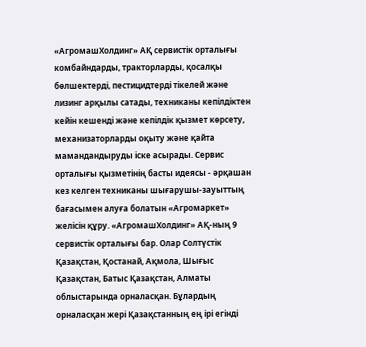«АгромашХолдинг» АҚ сервистік орталығы комбайндарды, тракторларды, қосалқы бөлшектерді, пестицидтерді тікелей және лизинг арқылы сатады, техниканы кепілдіктен кейін кешенді және кепілдік қызмет көрсету, механизаторларды оқыту және қайта мамандандыруды іске асырады. Сервис орталығы қызметінің басты идеясы - әрқашан кез келген техниканы шығарушы-зауыттың бағасымен алуға болатын «Агромаркет» желісін құру. «АгромашХолдинг» АҚ-ның 9 сервистік орталығы бар. Олар Солтүстік Қазақстан, Қостанай, Ақмола, Шығыс Қазақстан, Батыс Қазақстан, Алматы облыстарында орналасқан. Бұлардың орналасқан жері Қазақстанның ең ірі егінді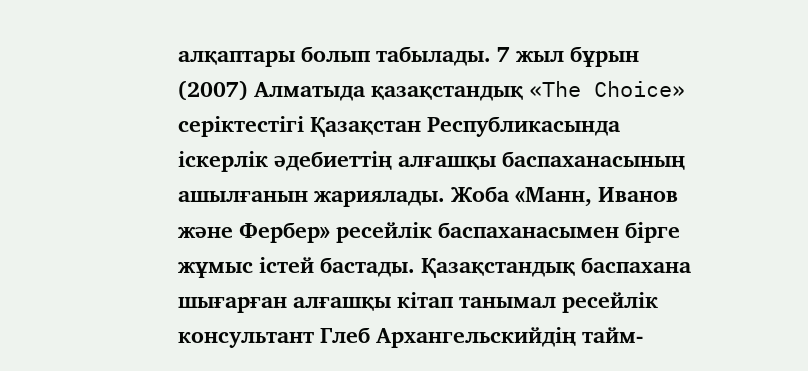алқаптары болып табылады. 7 жыл бұрын (2007) Алматыда қазақстандық «The Choice» серіктестігі Қазақстан Республикасында іскерлік әдебиеттің алғашқы баспаханасының ашылғанын жариялады. Жоба «Манн, Иванов және Фербер» ресейлік баспаханасымен бірге жұмыс істей бастады. Қазақстандық баспахана шығарған алғашқы кітап танымал ресейлік консультант Глеб Архангельскийдің тайм-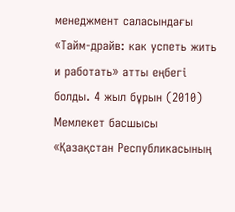менеджмент саласындағы «Тайм-драйв: как успеть жить и работать» атты еңбегі болды. 4 жыл бұрын (2010) Мемлекет басшысы «Қазақстан Республикасының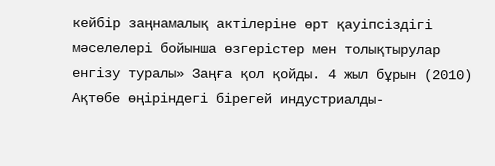кейбір заңнамалық актілеріне өрт қауіпсіздігі мәселелері бойынша өзгерістер мен толықтырулар енгізу туралы» Заңға қол қойды. 4 жыл бұрын (2010) Ақтөбе өңіріндегі бірегей индустриалды-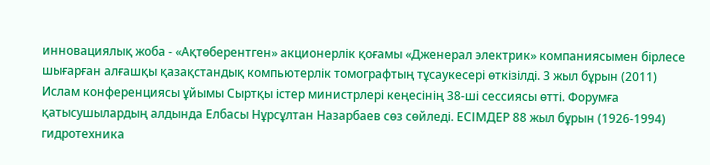инновациялық жоба - «Ақтөберентген» акционерлік қоғамы «Дженерал электрик» компаниясымен бірлесе шығарған алғашқы қазақстандық компьютерлік томографтың тұсаукесері өткізілді. 3 жыл бұрын (2011) Ислам конференциясы ұйымы Сыртқы істер министрлері кеңесінің 38-ші сессиясы өтті. Форумға қатысушылардың алдында Елбасы Нұрсұлтан Назарбаев сөз сөйледі. ЕСІМДЕР 88 жыл бұрын (1926-1994) гидротехника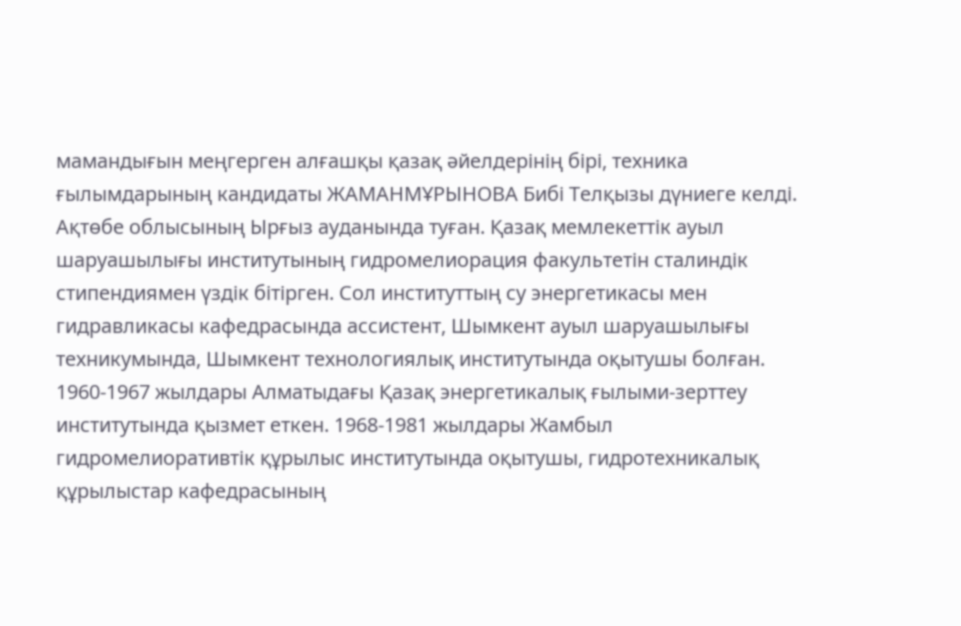мамандығын меңгерген алғашқы қазақ әйелдерінің бірі, техника ғылымдарының кандидаты ЖАМАНМҰРЫНОВА Бибі Телқызы дүниеге келді. Ақтөбе облысының Ырғыз ауданында туған. Қазақ мемлекеттік ауыл шаруашылығы институтының гидромелиорация факультетін сталиндік стипендиямен үздік бітірген. Сол институттың су энергетикасы мен гидравликасы кафедрасында ассистент, Шымкент ауыл шаруашылығы техникумында, Шымкент технологиялық институтында оқытушы болған. 1960-1967 жылдары Алматыдағы Қазақ энергетикалық ғылыми-зерттеу институтында қызмет еткен. 1968-1981 жылдары Жамбыл гидромелиоративтік құрылыс институтында оқытушы, гидротехникалық құрылыстар кафедрасының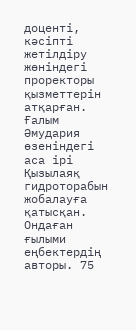доценті, кәсіпті жетілдіру жөніндегі проректоры қызметтерін атқарған. Ғалым Әмудария өзеніндегі аса ірі Қызылаяқ гидроторабын жобалауға қатысқан. Ондаған ғылыми еңбектердің авторы. 75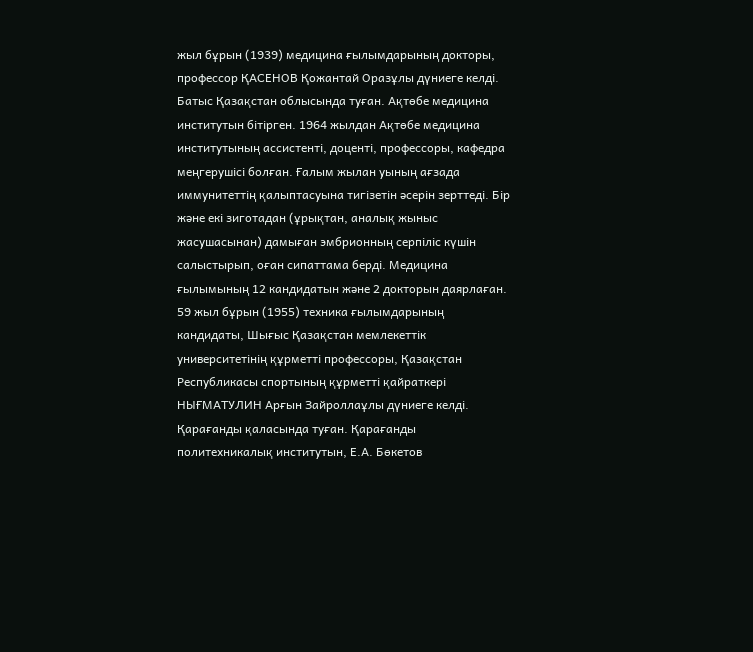жыл бұрын (1939) медицина ғылымдарының докторы, профессор ҚАСЕНОВ Қожантай Оразұлы дүниеге келді. Батыс Қазақстан облысында туған. Ақтөбе медицина институтын бітірген. 1964 жылдан Ақтөбе медицина институтының ассистенті, доценті, профессоры, кафедра меңгерушісі болған. Ғалым жылан уының ағзада иммунитеттің қалыптасуына тигізетін әсерін зерттеді. Бір және екі зиготадан (ұрықтан, аналық жыныс жасушасынан) дамыған эмбрионның серпіліс күшін салыстырып, оған сипаттама берді. Медицина ғылымының 12 кандидатын және 2 докторын даярлаған. 59 жыл бұрын (1955) техника ғылымдарының кандидаты, Шығыс Қазақстан мемлекеттік университетінің құрметті профессоры, Қазақстан Республикасы спортының құрметті қайраткері НЫҒМАТУЛИН Арғын Зайроллаұлы дүниеге келді. Қарағанды қаласында туған. Қарағанды политехникалық институтын, Е.А. Бөкетов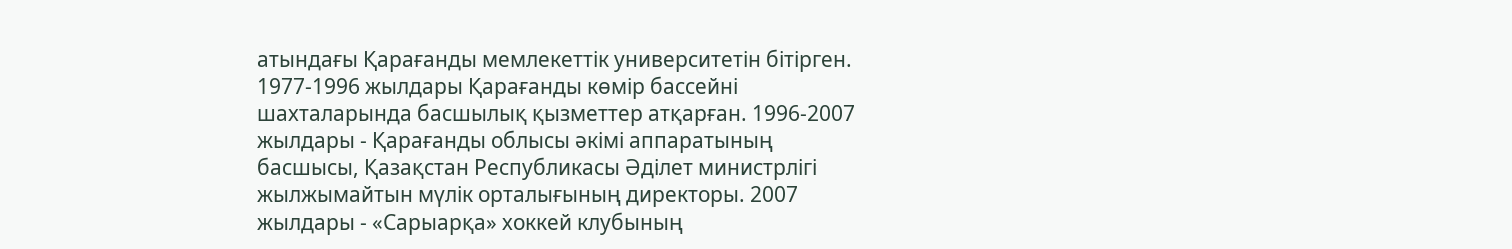атындағы Қарағанды мемлекеттік университетін бітірген. 1977-1996 жылдары Қарағанды көмiр бассейні шахталарында басшылық қызметтер атқарған. 1996-2007 жылдары - Қарағанды облысы әкімі аппаратының басшысы, Қазақстан Республикасы Әділет министрлігі жылжымайтын мүлік орталығының директоры. 2007 жылдары - «Сарыарқа» хоккей клубының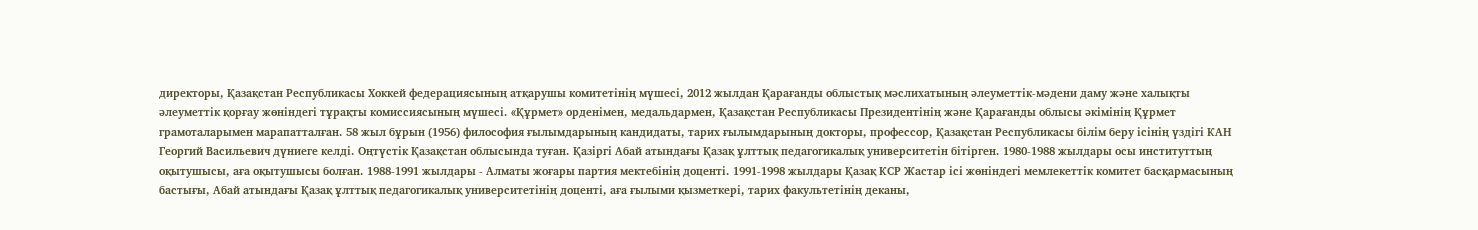директоры, Қазақстан Республикасы Хоккей федерациясының атқарушы комитетінің мүшесі, 2012 жылдан Қарағанды облыстық мәслихатының әлеуметтік-мәдени даму және халықты әлеуметтік қорғау жөніндегі тұрақты комиссиясының мүшесі. «Құрмет» орденімен, медальдармен, Қазақстан Республикасы Президентінің және Қарағанды облысы әкімінің Құрмет грамоталарымен марапатталған. 58 жыл бұрын (1956) философия ғылымдарының кандидаты, тарих ғылымдарының докторы, профессор, Қазақстан Республикасы білім беру ісінің үздігі КАН Георгий Васильевич дүниеге келді. Оңтүстік Қазақстан облысында туған. Қазіргі Абай атындағы Қазақ ұлттық педагогикалық университетін бітірген. 1980-1988 жылдары осы институттың оқытушысы, аға оқытушысы болған. 1988-1991 жылдары - Алматы жоғары партия мектебінің доценті. 1991-1998 жылдары Қазақ КСР Жастар ісі жөніндегі мемлекеттік комитет басқармасының бастығы, Абай атындағы Қазақ ұлттық педагогикалық университетінің доценті, аға ғылыми қызметкері, тарих факультетінің деканы,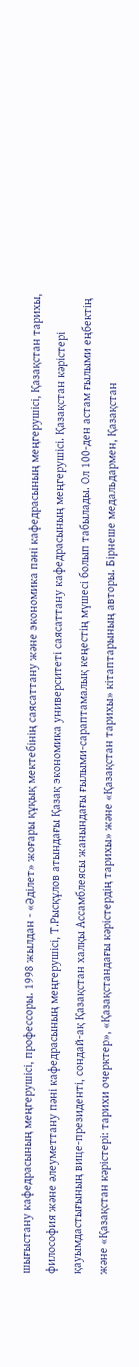шығыстану кафедрасының меңгерушісі, профессоры. 1998 жылдан - «Әділет» жоғары құқық мектебінің саясаттану және экономика пәні кафедрасының меңгерушісі, Қазақстан тарихы, философия және әлеуметтану пәні кафедрасының меңгерушісі, Т.Рысқұлов атындағы Қазақ экономика университеті саясаттану кафедрасының меңгерушісі. Қазақстан кәрістері қауымдастығының вице-президенті, сондай-ақ Қазақстан халқы Ассамблеясы жанындағы ғылыми-сараптамалық кеңестің мүшесі болып табылады. Ол 100-ден астам ғылыми еңбектің және «Қазақстан кәрістері: тарихи очерктер», «Қазақстандағы кәрістердің тарихы» және «Қазақстан тарихы» кітаптарының авторы. Бірнеше медальдармен, Қазақстан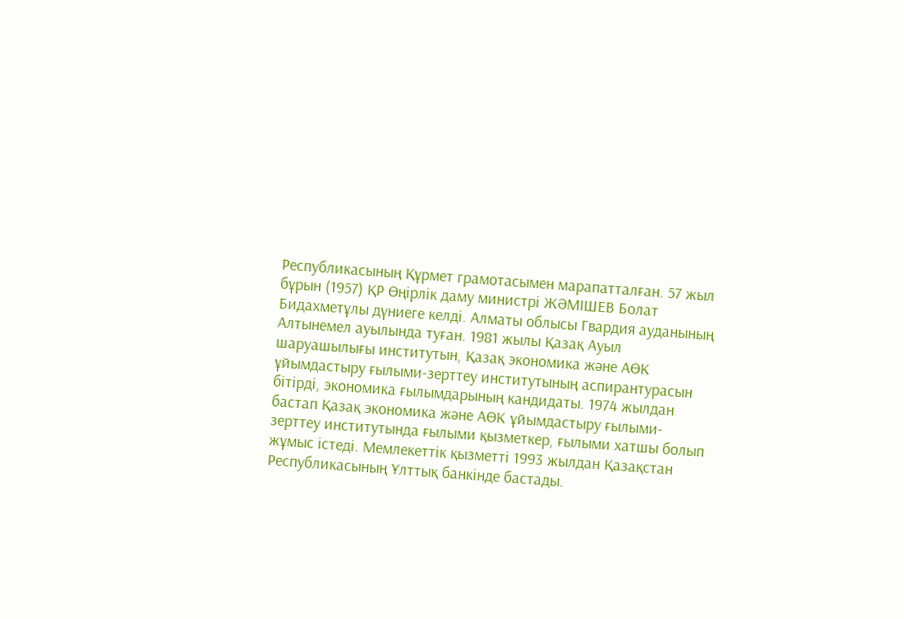Республикасының Құрмет грамотасымен марапатталған. 57 жыл бұрын (1957) ҚР Өңірлік даму министрі ЖӘМІШЕВ Болат Бидахметұлы дүниеге келді. Алматы облысы Гвардия ауданының Алтынемел ауылында туған. 1981 жылы Қазақ Ауыл шаруашылығы институтын, Қазақ экономика және АӨК ұйымдастыру ғылыми-зерттеу институтының аспирантурасын бітірді, экономика ғылымдарының кандидаты. 1974 жылдан бастап Қазақ экономика және АӨК ұйымдастыру ғылыми-зерттеу институтында ғылыми қызметкер, ғылыми хатшы болып жұмыс істеді. Мемлекеттік қызметті 1993 жылдан Қазақстан Республикасының Ұлттық банкінде бастады.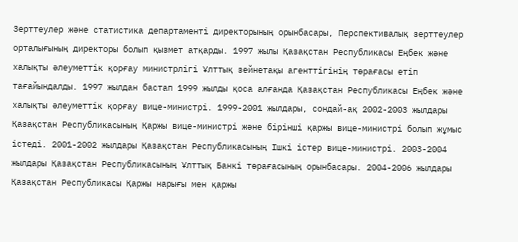Зерттеулер және статистика департаменті директорының орынбасары, Перспективалық зерттеулер орталығының директоры болып қызмет атқарды. 1997 жылы Қазақстан Республикасы Еңбек және халықты әлеуметтік қорғау министрлігі Ұлттық зейнетақы агенттігінің төрағасы етіп тағайындалды. 1997 жылдан бастап 1999 жылды қоса алғанда Қазақстан Республикасы Еңбек және халықты әлеуметтік қорғау вице-министрі. 1999-2001 жылдары, сондай-ақ 2002-2003 жылдары Қазақстан Республикасының Қаржы вице-министрі және бірінші қаржы вице-министрі болып жұмыс істеді. 2001-2002 жылдары Қазақстан Республикасының Ішкі істер вице-министрі. 2003-2004 жылдары Қазақстан Республикасының Ұлттық Банкі төрағасының орынбасары. 2004-2006 жылдары Қазақстан Республикасы Қаржы нарығы мен қаржы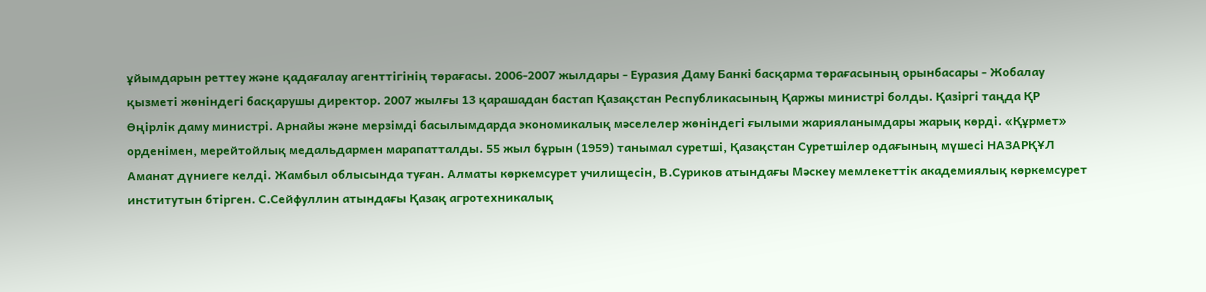ұйымдарын реттеу және қадағалау агенттігінің төрағасы. 2006-2007 жылдары - Еуразия Даму Банкі басқарма төрағасының орынбасары - Жобалау қызметі жөніндегі басқарушы директор. 2007 жылғы 13 қарашадан бастап Қазақстан Республикасының Қаржы министрі болды. Қазіргі таңда ҚР Өңірлік даму министрі. Арнайы және мерзімді басылымдарда экономикалық мәселелер жөніндегі ғылыми жарияланымдары жарық көрді. «Құрмет» орденімен, мерейтойлық медальдармен марапатталды. 55 жыл бұрын (1959) танымал суретші, Қазақстан Суретшілер одағының мүшесі НАЗАРҚҰЛ Аманат дүниеге келді. Жамбыл облысында туған. Алматы көркемсурет училищесін, В.Суриков атындағы Мәскеу мемлекеттік академиялық көркемсурет институтын бтірген. С.Сейфуллин атындағы Қазақ агротехникалық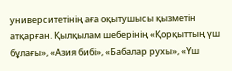университетінің аға оқытушысы қызметін атқарған. Қылқылам шеберінің «Қорқыттың үш бұлағы», «Азия бибі», «Бабалар рухы», «Үш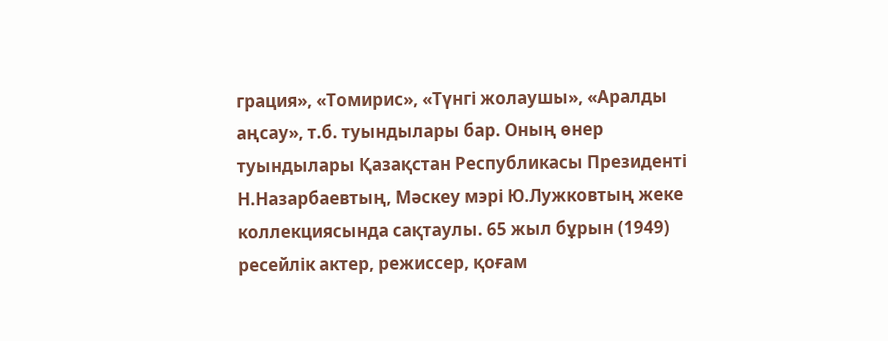грация», «Томирис», «Түнгі жолаушы», «Аралды аңсау», т.б. туындылары бар. Оның өнер туындылары Қазақстан Республикасы Президенті Н.Назарбаевтың, Мәскеу мэрі Ю.Лужковтың жеке коллекциясында сақтаулы. 65 жыл бұрын (1949) ресейлік актер, режиссер, қоғам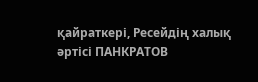қайраткері, Ресейдің халық әртісі ПАНКРАТОВ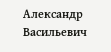Александр Васильевич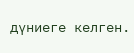дүниеге келген.